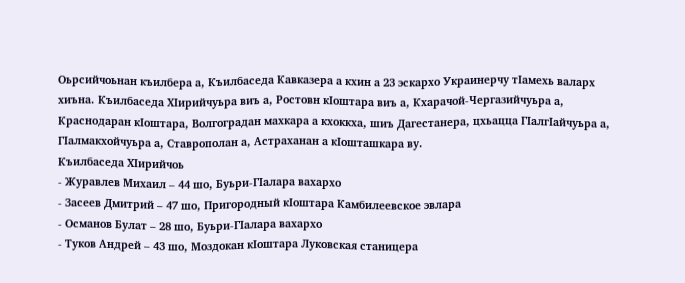Оьрсийчоьнан къилбера а, Къилбаседа Кавказера а кхин а 23 эскархо Украинерчу тIамехь валарх хиъна. Къилбаседа ХIирийчуьра виъ а, Ростовн кIоштара виъ а, Кхарачой-Чергазийчуьра а, Краснодаран кIоштара, Волгоградан махкара а кхоккха, шиъ Дагестанера, цхьацца ГIалгIайчуьра а, ГIалмакхойчуьра а, Ставрополан а, Астраханан а кIошташкара ву.
Къилбаседа ХIирийчоь
- Журавлев Михаил – 44 шо, Буьри-ГIалара вахархо
- Засеев Дмитрий – 47 шо, Пригородный кIоштара Камбилеевское эвлара
- Османов Булат – 28 шо, Буьри-ГIалара вахархо
- Туков Андрей – 43 шо, Моздокан кIоштара Луковская станицера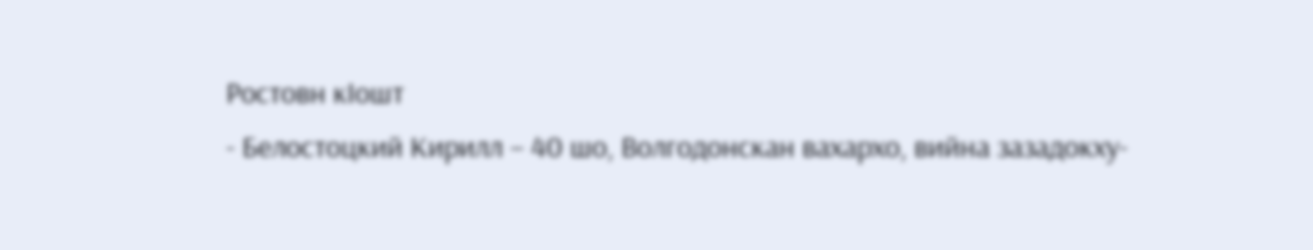Ростовн кIошт
- Белостоцкий Кирилл – 40 шо, Волгодонскан вахархо, вийна зазадокху-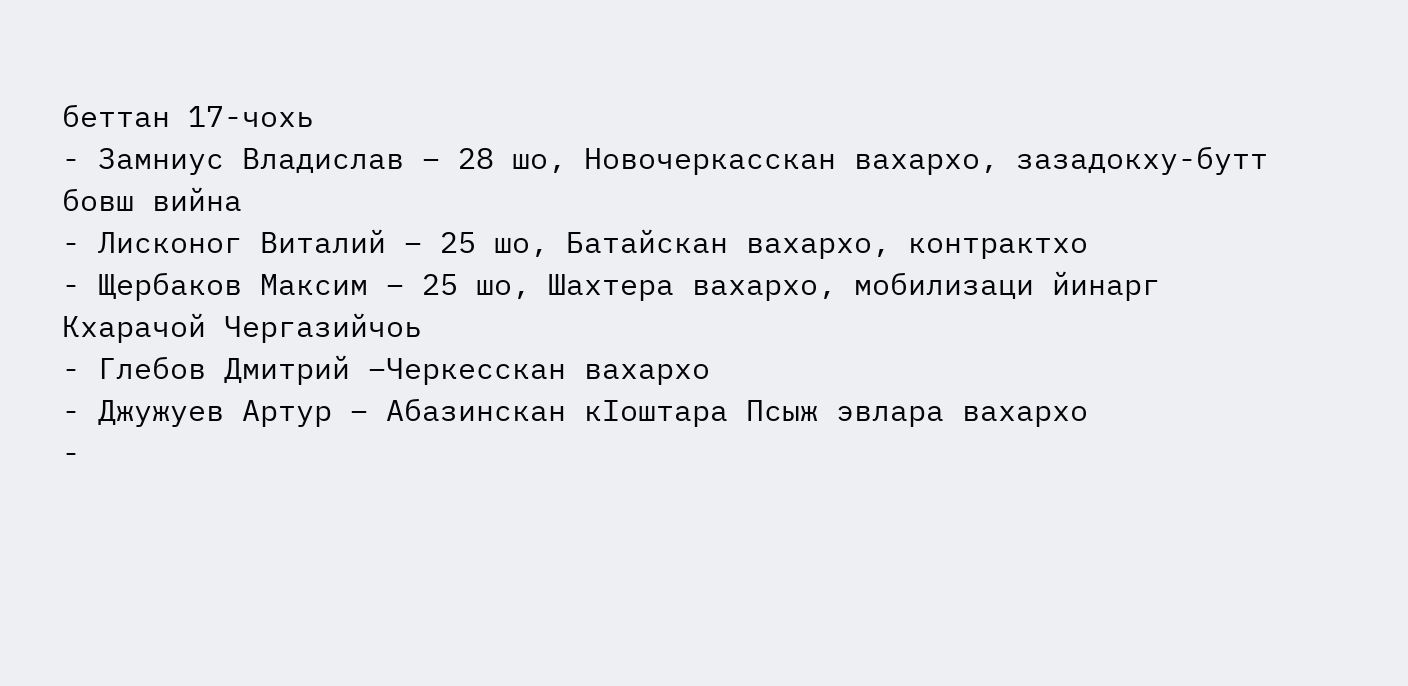беттан 17-чохь
- Замниус Владислав – 28 шо, Новочеркасскан вахархо, зазадокху-бутт бовш вийна
- Лисконог Виталий – 25 шо, Батайскан вахархо, контрактхо
- Щербаков Максим – 25 шо, Шахтера вахархо, мобилизаци йинарг
Кхарачой Чергазийчоь
- Глебов Дмитрий –Черкесскан вахархо
- Джужуев Артур – Абазинскан кIоштара Псыж эвлара вахархо
-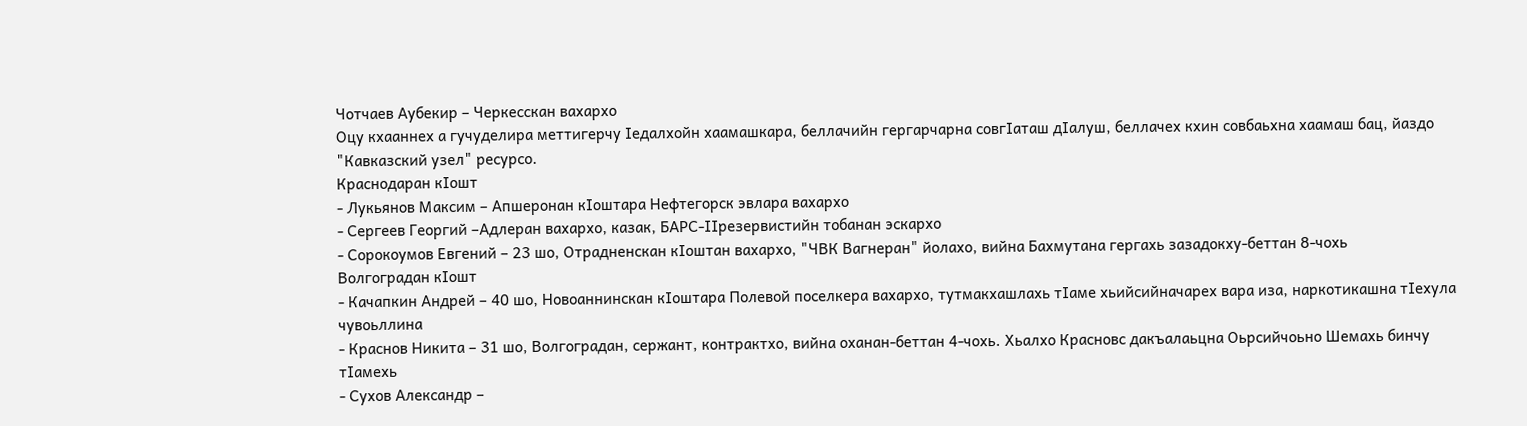Чотчаев Аубекир – Черкесскан вахархо
Оцу кхааннех а гучуделира меттигерчу Iедалхойн хаамашкара, беллачийн гергарчарна совгIаташ дIалуш, беллачех кхин совбаьхна хаамаш бац, йаздо "Кавказский узел" ресурсо.
Краснодаран кIошт
- Лукьянов Максим – Апшеронан кIоштара Нефтегорск эвлара вахархо
- Сергеев Георгий –Адлеран вахархо, казак, БАРС-IIрезервистийн тобанан эскархо
- Сорокоумов Евгений – 23 шо, Отрадненскан кIоштан вахархо, "ЧВК Вагнеран" йолахо, вийна Бахмутана гергахь зазадокху-беттан 8-чохь
Волгоградан кIошт
- Качапкин Андрей – 40 шо, Новоаннинскан кIоштара Полевой поселкера вахархо, тутмакхашлахь тIаме хьийсийначарех вара иза, наркотикашна тIехула чувоьллина
- Краснов Никита – 31 шо, Волгоградан, сержант, контрактхо, вийна оханан-беттан 4-чохь. Хьалхо Красновс дакъалаьцна Оьрсийчоьно Шемахь бинчу тIамехь
- Сухов Александр –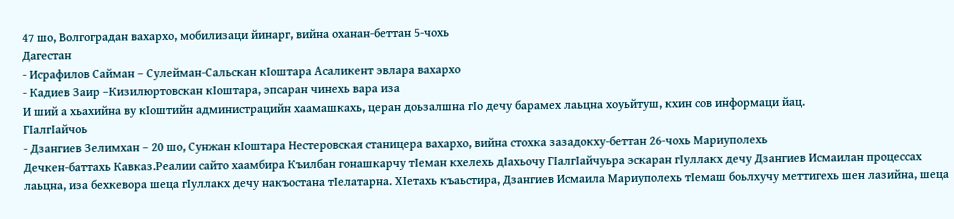47 шо, Волгоградан вахархо, мобилизаци йинарг, вийна оханан-беттан 5-чохь
Дагестан
- Исрафилов Сайман – Сулейман-Сальскан кIоштара Асаликент эвлара вахархо
- Кадиев Заир –Кизилюртовскан кIоштара, эпсаран чинехь вара иза
И ший а хьахийна ву кIоштийн администрацийн хаамашкахь, церан доьзалшна гIо дечу барамех лаьцна хоуьйтуш, кхин сов информаци йац.
ГIалгIайчоь
- Дзангиев Зелимхан – 20 шо, Сунжан кIоштара Нестеровская станицера вахархо, вийна стохка зазадокху-беттан 26-чохь Мариуполехь
Дечкен-баттахь Кавказ.Реалии сайто хаамбира Къилбан гонашкарчу тIеман кхелехь дIахьочу ГIалгIайчуьра эскаран гIуллакх дечу Дзангиев Исмаилан процессах лаьцна, иза бехкевора шеца гIуллакх дечу накъостана тIелатарна. ХIетахь къаьстира, Дзангиев Исмаила Мариуполехь тIемаш боьлхучу меттигехь шен лазийна, шеца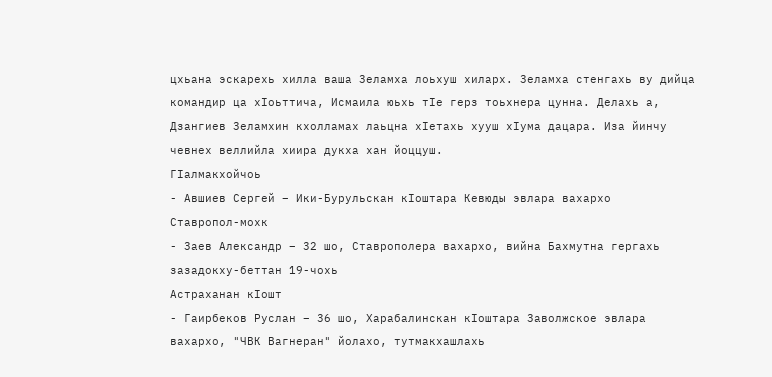цхьана эскарехь хилла ваша Зеламха лоьхуш хиларх. Зеламха стенгахь ву дийца командир ца хIоьттича, Исмаила юьхь тIе герз тоьхнера цунна. Делахь а, Дзангиев Зеламхин кхолламах лаьцна хIетахь хууш хIума дацара. Иза йинчу чевнех веллийла хиира дукха хан йоццуш.
ГIалмакхойчоь
- Авшиев Сергей – Ики-Бурульскан кIоштара Кевюды эвлара вахархо
Ставропол-мохк
- Заев Александр – 32 шо, Ставрополера вахархо, вийна Бахмутна гергахь зазадокху-беттан 19-чохь
Астраханан кIошт
- Гаирбеков Руслан – 36 шо, Харабалинскан кIоштара Заволжское эвлара вахархо, "ЧВК Вагнеран" йолахо, тутмакхашлахь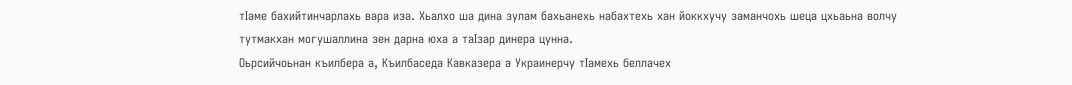тIаме бахийтинчарлахь вара иза. Хьалхо ша дина зулам бахьанехь набахтехь хан йоккхучу заманчохь шеца цхьаьна волчу тутмакхан могушаллина зен дарна юха а таIзар динера цунна.
Оьрсийчоьнан къилбера а, Къилбаседа Кавказера а Украинерчу тIамехь беллачех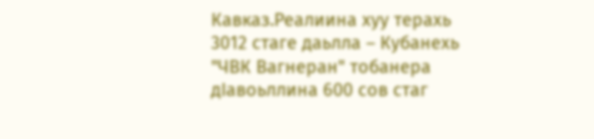Кавказ.Реалиина хуу терахь 3012 стаге даьлла – Кубанехь "ЧВК Вагнеран" тобанера дIавоьллина 600 сов стаг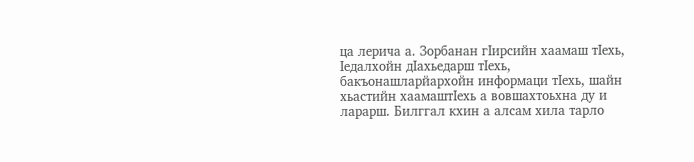ца лерича а. Зорбанан гIирсийн хаамаш тIехь, Iедалхойн дIахьедарш тIехь, бакъонашларйархойн информаци тIехь, шайн хьастийн хаамаштIехь а вовшахтоьхна ду и ларарш. Билггал кхин а алсам хила тарло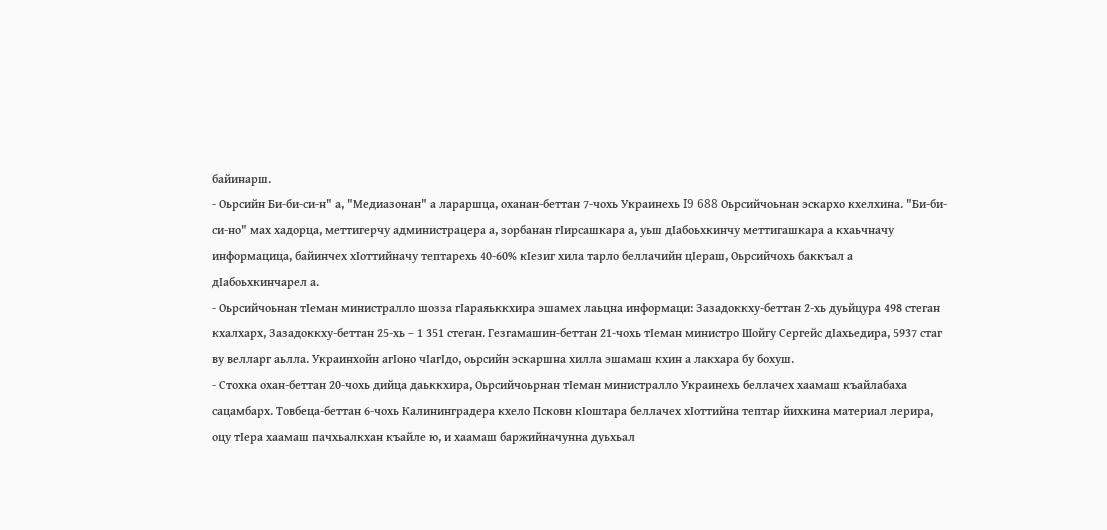байинарш.
- Оьрсийн Би-би-си-н" а, "Медиазонан" а лараршца, оханан-беттан 7-чохь Украинехь I9 688 Оьрсийчоьнан эскархо кхелхина. "Би-би-си-но" мах хадорца, меттигерчу администрацера а, зорбанан гIирсашкара а, уьш дIабоьхкинчу меттигашкара а кхаьчначу информацица, байинчех хIоттийначу тептарехь 40-60% кIезиг хила тарло беллачийн цIераш, Оьрсийчохь баккъал а дIабоьхкинчарел а.
- Оьрсийчоьнан тIеман министралло шозза гIараяьккхира эшамех лаьцна информаци: Зазадоккху-беттан 2-хь дуьйцура 498 стеган кхалхарх, Зазадоккху-беттан 25-хь – 1 351 стеган. Гезгамашин-беттан 21-чохь тIеман министро Шойгу Сергейс дIахьедира, 5937 стаг ву велларг аьлла. Украинхойн агIоно чIагIдо, оьрсийн эскаршна хилла эшамаш кхин а лакхара бу бохуш.
- Стохка охан-беттан 20-чохь дийца даьккхира, Оьрсийчоьрнан тIеман министралло Украинехь беллачех хаамаш къайлабаха сацамбарх. Товбеца-беттан 6-чохь Калининградера кхело Псковн кIоштара беллачех хIоттийна тептар йихкина материал лерира, оцу тIера хаамаш пачхьалкхан къайле ю, и хаамаш баржийначунна дуьхьал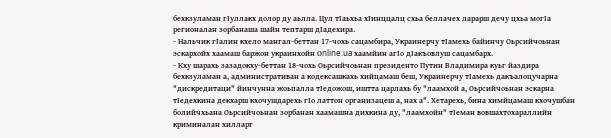бехкзуламан гIуллакх долор ду аьлла. Цул тIаьхьа хIинццалц схьа беллачех ларарш дечу цхьа могIа регионалан зорбанаша шайн тептарш дIадехира.
- Нальчик гIалин кхело мангал-беттан 17-чохь сацамбира, Украинерчу тIамехь байинчу Оьрсийчоьнан эскархойх хаамаш баржон украинхойн Оnline.ua хаамйин агIо дIакъовлуш сацамбарх.
- Кху шарахь зазадокху-беттан 18-чохь Оьрсийчоьнан президенто Путин Владимира куьг йаздира бехкзуламан а, административан а кодексашкахь хийцамаш беш, Украинерчу тIамехь дакъалоцучарна "дискредитаци" йинчунна жоьпалла тIедожош, иштта царлахь бу "лаамхой а, Оьрсийчоьнан эскарна тIедехкина декхарш кхочушдарехь гIо латтон организацеш а, нах а". Хетарехь, бина химйцамаш кхочушбан болийчхьана Оьрсийчоьнан зорбанан хаамашна дихкина ду, "лаамхойн" тIеман вовшахтохараллийн криминалан хилларг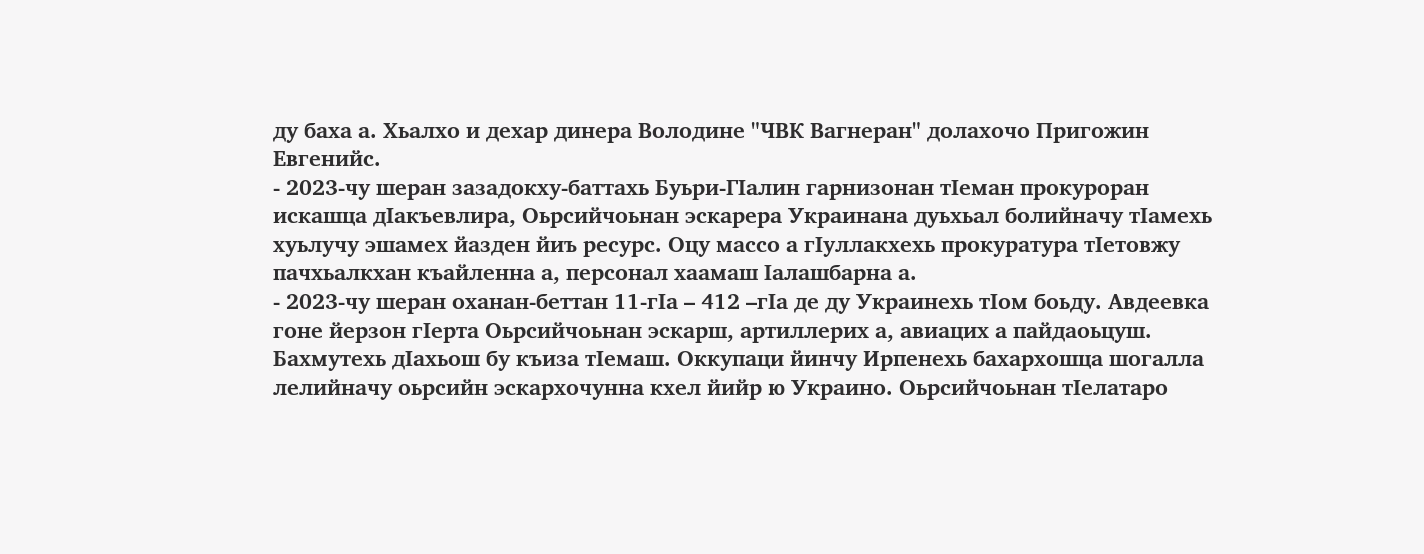ду баха а. Хьалхо и дехар динера Володине "ЧВК Вагнеран" долахочо Пригожин Евгенийс.
- 2023-чу шеран зазадокху-баттахь Буьри-ГIалин гарнизонан тIеман прокуроран искашца дIакъевлира, Оьрсийчоьнан эскарера Украинана дуьхьал болийначу тIамехь хуьлучу эшамех йазден йиъ ресурс. Оцу массо а гIуллакхехь прокуратура тIетовжу пачхьалкхан къайленна а, персонал хаамаш Iалашбарна а.
- 2023-чу шеран оханан-беттан 11-гIа – 412 –гIа де ду Украинехь тIом боьду. Авдеевка гоне йерзон гIерта Оьрсийчоьнан эскарш, артиллерих а, авиацих а пайдаоьцуш. Бахмутехь дIахьош бу къиза тIемаш. Оккупаци йинчу Ирпенехь бахархошца шогалла лелийначу оьрсийн эскархочунна кхел йийр ю Украино. Оьрсийчоьнан тIелатаро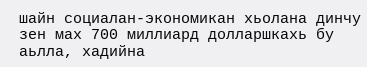шайн социалан-экономикан хьолана динчу зен мах 700 миллиард долларшкахь бу аьлла, хадийна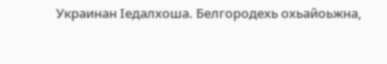Украинан Iедалхоша. Белгородехь охьайоьжна,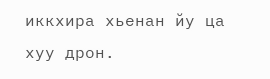иккхира хьенан йу ца хуу дрон.